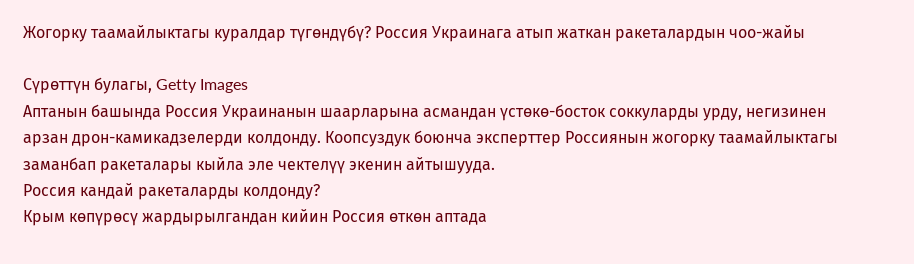Жогорку таамайлыктагы куралдар түгөндүбү? Россия Украинага атып жаткан ракеталардын чоо-жайы

Сүрөттүн булагы, Getty Images
Аптанын башында Россия Украинанын шаарларына асмандан үстөкө-босток соккуларды урду, негизинен арзан дрон-камикадзелерди колдонду. Коопсуздук боюнча эксперттер Россиянын жогорку таамайлыктагы заманбап ракеталары кыйла эле чектелүү экенин айтышууда.
Россия кандай ракеталарды колдонду?
Крым көпүрөсү жардырылгандан кийин Россия өткөн аптада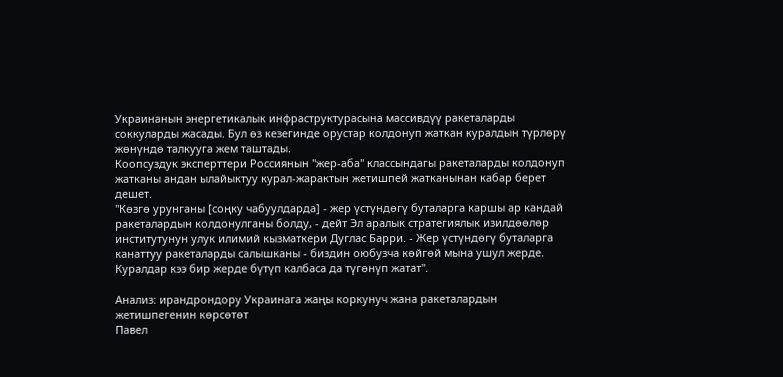Украинанын энергетикалык инфраструктурасына массивдүү ракеталарды соккуларды жасады. Бул өз кезегинде орустар колдонуп жаткан куралдын түрлөрү жөнүндө талкууга жем таштады.
Коопсуздук эксперттери Россиянын "жер-аба" классындагы ракеталарды колдонуп жатканы андан ылайыктуу курал-жарактын жетишпей жатканынан кабар берет дешет.
"Көзгө урунганы [соңку чабуулдарда] - жер үстүндөгү буталарга каршы ар кандай ракеталардын колдонулганы болду, - дейт Эл аралык стратегиялык изилдөөлөр институтунун улук илимий кызматкери Дуглас Барри. - Жер үстүндөгү буталарга канаттуу ракеталарды салышканы - биздин оюбузча көйгөй мына ушул жерде. Куралдар кээ бир жерде бүтүп калбаса да түгөнүп жатат".

Анализ: ирандрондору Украинага жаңы коркунуч жана ракеталардын жетишпегенин көрсөтөт
Павел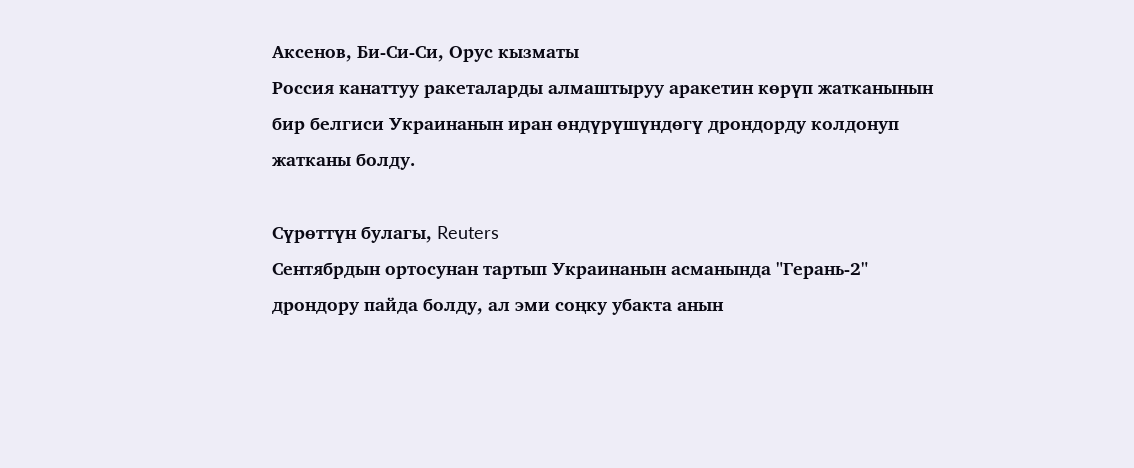Аксенов, Би-Си-Си, Орус кызматы
Россия канаттуу ракеталарды алмаштыруу аракетин көрүп жатканынын бир белгиси Украинанын иран өндүрүшүндөгү дрондорду колдонуп жатканы болду.

Сүрөттүн булагы, Reuters
Сентябрдын ортосунан тартып Украинанын асманында "Герань-2" дрондору пайда болду, ал эми соңку убакта анын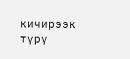кичирээк түрү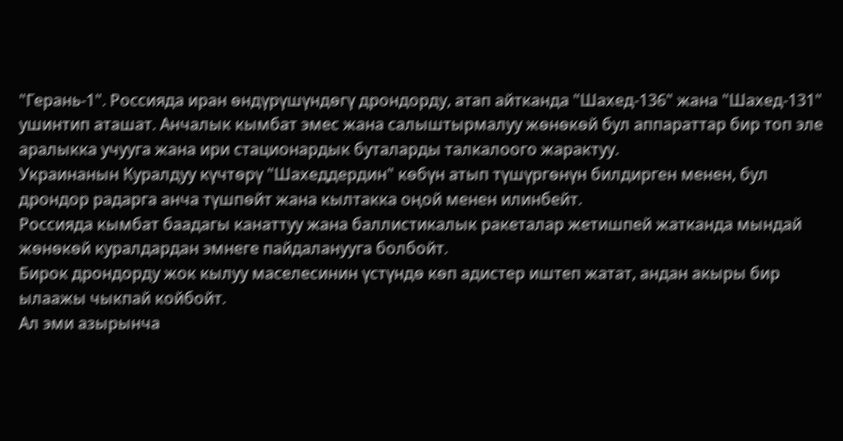"Герань-1". Россияда иран өндүрүшүндөгү дрондорду, атап айтканда "Шахед-136" жана "Шахед-131" ушинтип аташат. Анчалык кымбат эмес жана салыштырмалуу жөнөкөй бул аппараттар бир топ эле аралыкка учууга жана ири стационардык буталарды талкалоого жарактуу.
Украинанын Куралдуу күчтөрү "Шахеддердин" көбүн атып түшүргөнүн билдирген менен, бул дрондор радарга анча түшпөйт жана кылтакка оңой менен илинбейт.
Россияда кымбат баадагы канаттуу жана баллистикалык ракеталар жетишпей жатканда мындай жөнөкөй куралдардан эмнеге пайдаланууга болбойт.
Бирок дрондорду жок кылуу маселесинин үстүндө көп адистер иштеп жатат, андан акыры бир ылаажы чыкпай койбойт.
Ал эми азырынча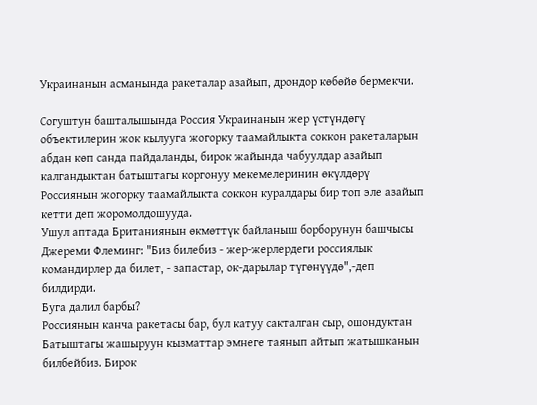Украинанын асманында ракеталар азайып, дрондор көбөйө бермекчи.

Согуштун башталышында Россия Украинанын жер үстүндөгү объектилерин жок кылууга жогорку таамайлыкта соккон ракеталарын абдан көп санда пайдаланды, бирок жайында чабуулдар азайып калгандыктан батыштагы коргонуу мекемелеринин өкүлдөрү Россиянын жогорку таамайлыкта соккон куралдары бир топ эле азайып кетти деп жоромолдошууда.
Ушул аптада Британиянын өкмөттүк байланыш борборунун башчысы Джереми Флеминг: "Биз билебиз - жер-жерлердеги россиялык командирлер да билет, - запастар, ок-дарылар түгөнүүдө",-деп билдирди.
Буга далил барбы?
Россиянын канча ракетасы бар, бул катуу сакталган сыр, ошондуктан Батыштагы жашыруун кызматтар эмнеге таянып айтып жатышканын билбейбиз. Бирок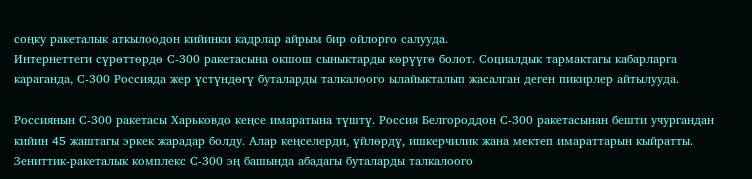соңку ракеталык аткылоодон кийинки кадрлар айрым бир ойлорго салууда.
Интернеттеги сүрөттөрдө С-300 ракетасына окшош сыныктарды көрүүгө болот. Социалдык тармактагы кабарларга караганда, С-300 Россияда жер үстүндөгү буталарды талкалоого ылайыкталып жасалган деген пикирлер айтылууда.

Россиянын С-300 ракетасы Харьковдо кеңсе имаратына түштү. Россия Белгороддон С-300 ракетасынан бешти учургандан кийин 45 жаштагы эркек жарадар болду. Алар кеңселерди, үйлөрдү, ишкерчилик жана мектеп имараттарын кыйратты.
Зениттик-ракеталык комплекс С-300 эң башында абадагы буталарды талкалоого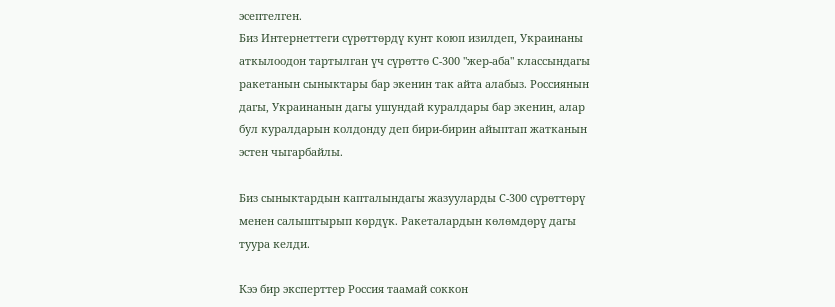эсептелген.
Биз Интернеттеги сүрөттөрдү кунт коюп изилдеп, Украинаны аткылоодон тартылган үч сүрөттө С-300 "жер-аба" классындагы ракетанын сыныктары бар экенин так айта алабыз. Россиянын дагы, Украинанын дагы ушундай куралдары бар экенин, алар бул куралдарын колдонду деп бири-бирин айыптап жатканын эстен чыгарбайлы.

Биз сыныктардын капталындагы жазууларды С-300 сүрөттөрү менен салыштырып көрдүк. Ракеталардын көлөмдөрү дагы туура келди.

Кээ бир эксперттер Россия таамай соккон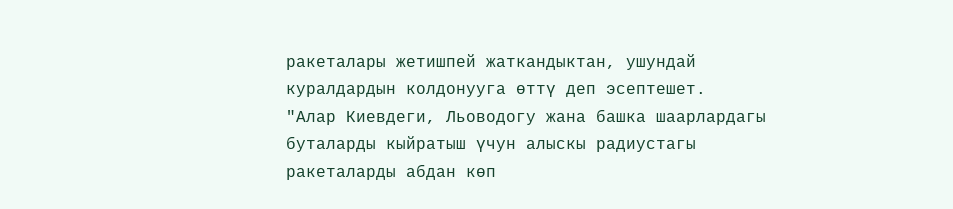ракеталары жетишпей жаткандыктан, ушундай куралдардын колдонууга өттү деп эсептешет.
"Алар Киевдеги, Льоводогу жана башка шаарлардагы буталарды кыйратыш үчун алыскы радиустагы ракеталарды абдан көп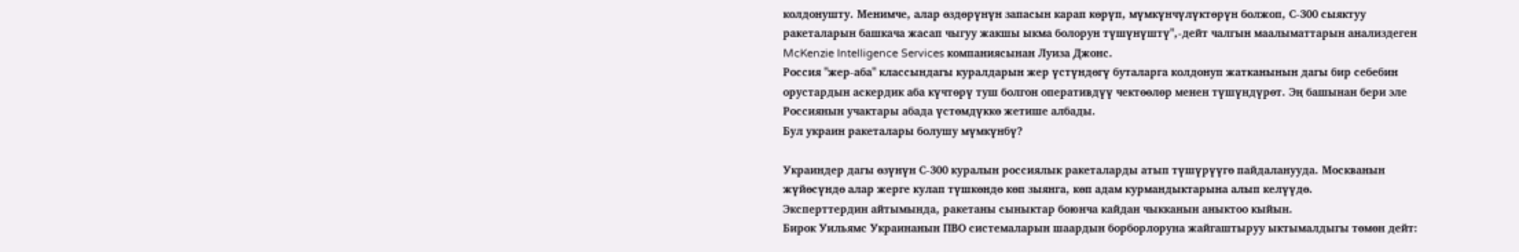колдонушту. Менимче, алар өздөрүнүн запасын карап көрүп, мүмкүнчүлүктөрүн болжоп, С-300 сыяктуу ракеталарын башкача жасап чыгуу жакшы ыкма болорун түшүнүштү",-дейт чалгын маалыматтарын анализдеген McKenzie Intelligence Services компаниясынан Луиза Джонс.
Россия "жер-аба" классындагы куралдарын жер үстүндөгү буталарга колдонуп жатканынын дагы бир себебин орустардын аскердик аба күчтөрү туш болгон оперативдүү чектөөлөр менен түшүндүрөт. Эң башынан бери эле Россиянын учактары абада үстөмдүккө жетише албады.
Бул украин ракеталары болушу мүмкүнбү?

Украиндер дагы өзүнүн С-300 куралын россиялык ракеталарды атып түшүрүүгө пайдаланууда. Москванын жүйөсүндө алар жерге кулап түшкөндө көп зыянга, көп адам курмандыктарына алып келүүдө.
Эксперттердин айтымында, ракетаны сыныктар боюнча кайдан чыкканын аныктоо кыйын.
Бирок Уильямс Украинанын ПВО системаларын шаардын борборлоруна жайгаштыруу ыктымалдыгы төмөн дейт: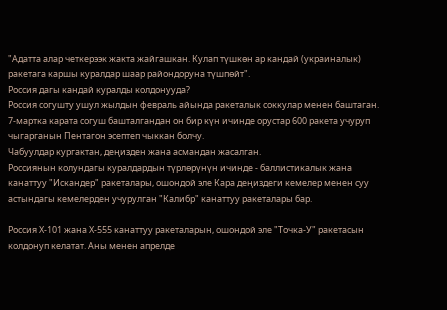"Адатта алар четкерээк жакта жайгашкан. Кулап түшкөн ар кандай (украиналык) ракетага каршы куралдар шаар райондоруна түшпөйт".
Россия дагы кандай куралды колдонууда?
Россия согушту ушул жылдын февраль айында ракеталык соккулар менен баштаган. 7-мартка карата согуш башталгандан он бир күн ичинде орустар 600 ракета учуруп чыгарганын Пентагон эсептеп чыккан болчу.
Чабуулдар кургактан, деңизден жана асмандан жасалган.
Россиянын колундагы куралдардын түрлөрүнүн ичинде - баллистикалык жана канаттуу "Искандер" ракеталары, ошондой эле Кара деңиздеги кемелер менен суу астындагы кемелерден учурулган "Калибр" канаттуу ракеталары бар.

Россия Х-101 жана Х-555 канаттуу ракеталарын, ошондой эле "Точка-У" ракетасын колдонуп келатат. Аны менен апрелде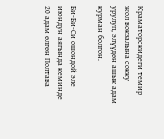Краматорскидеги темир жол вокзалына сокку урулуп, элүүдөн ашык адам курман болгон.

Би-Би-Си ошондой эле июндун аягында кеминде 20 адам өлгөн Полтава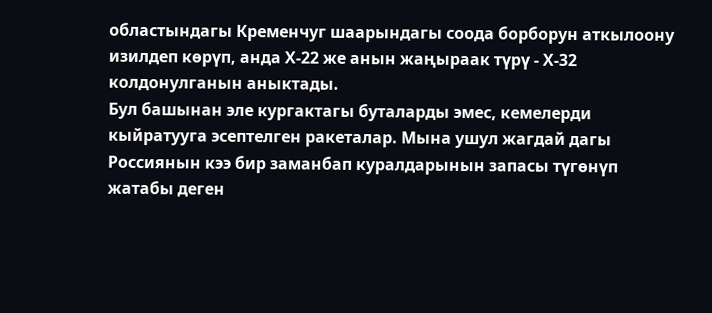областындагы Кременчуг шаарындагы соода борборун аткылоону изилдеп көрүп, анда Х-22 же анын жаңыраак түрү - Х-32 колдонулганын аныктады.
Бул башынан эле кургактагы буталарды эмес, кемелерди кыйратууга эсептелген ракеталар. Мына ушул жагдай дагы Россиянын кээ бир заманбап куралдарынын запасы түгөнүп жатабы деген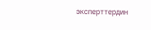эксперттердин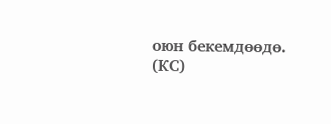оюн бекемдөөдө. (КС)